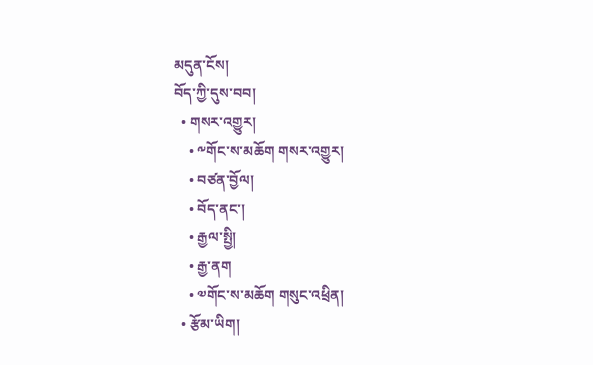མདུན་ངོས།
བོད་ཀྱི་དུས་བབ།
  • གསར་འགྱུར།
    • ༸གོང་ས་མཆོག གསར་འགྱུར།
    • བཙན་བྱོལ།
    • བོད་ནང་།
    • རྒྱལ་སྤྱི།
    • རྒྱ་ནག
    • ༧གོང་ས་མཆོག གསུང་འཕྲིན།
  • རྩོམ་ཡིག།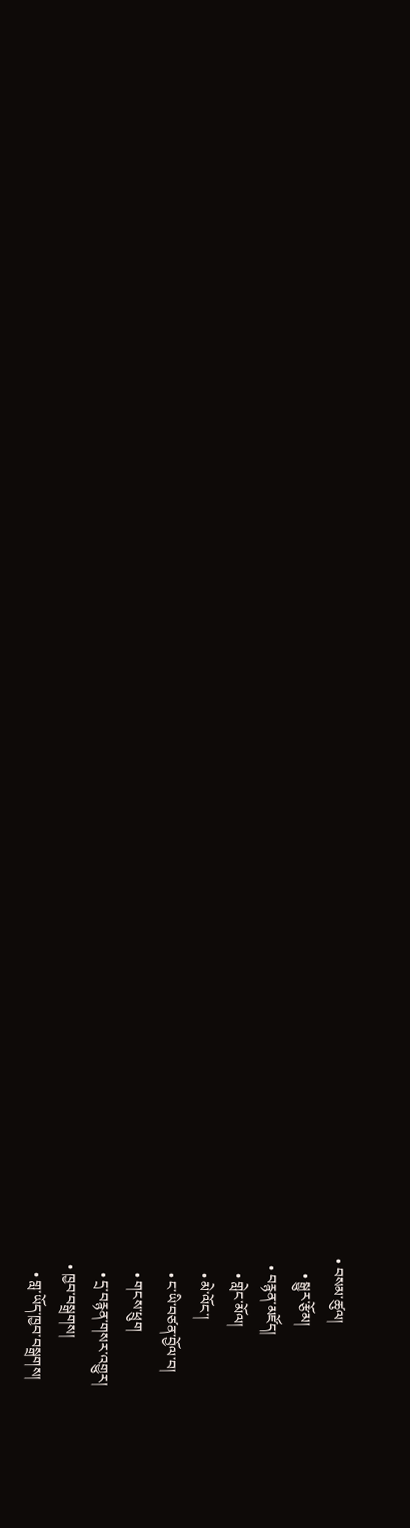• བསམ་ཚུལ།
    • སྒྱུར་རྩོམ།
  • བརྙན་མཛོད།
    • གླེང་མོལ།
    • མེ་ལོང་།
    • ང་ཡི་བཙན་བྱོལ་བ།
    • གངས་ཕྲུག
    • དྲ་བརྙན་གསར་འགྱུར།
  • ཁྱབ་བསྒྲགས།
    • གླ་ཡོད་ཁྱབ་བསྒྲགས།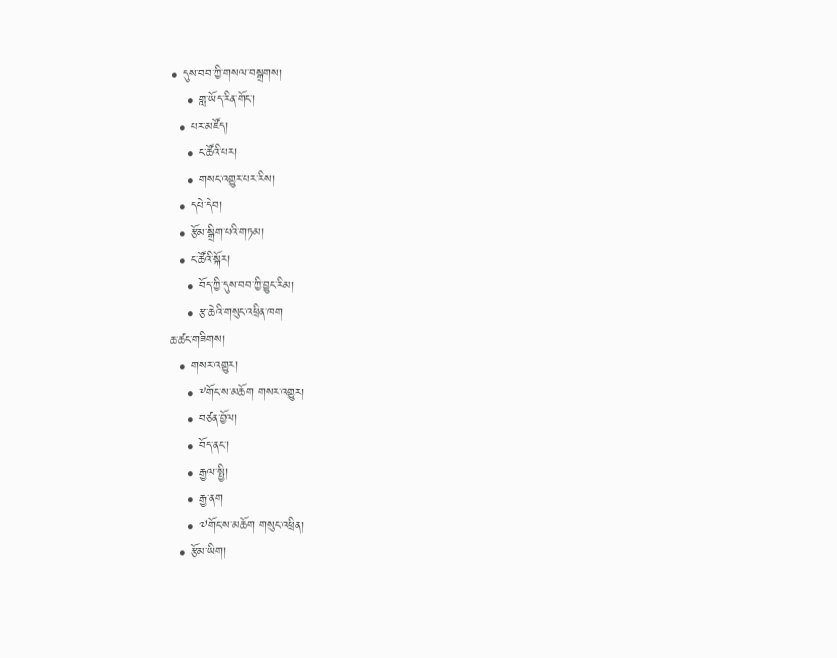• དུས་བབ་ཀྱི་གསལ་བསྒྲགས།
    • གླ་ཡོད་རིན་གོང་།
  • པར་མཛོད།
    • ང་ཚོའི་པར།
    • གསང་འགྱུར་པར་རིས།
  • དཔེ་དེབ།
  • རྩོམ་སྒྲིག་པའི་གཏམ།
  • ང་ཚོའི་སྐོར།
    • བོད་ཀྱི་དུས་བབ་ཀྱི་བྱུང་རིམ།
    • རྩ་ཆེའི་གསུང་འཕྲིན་ཁག
ཆ་ཚང་གཟིགས།
  • གསར་འགྱུར།
    • ༸གོང་ས་མཆོག གསར་འགྱུར།
    • བཙན་བྱོལ།
    • བོད་ནང་།
    • རྒྱལ་སྤྱི།
    • རྒྱ་ནག
    • ༧གོང་ས་མཆོག གསུང་འཕྲིན།
  • རྩོམ་ཡིག།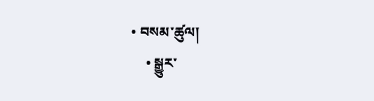• བསམ་ཚུལ།
    • སྒྱུར་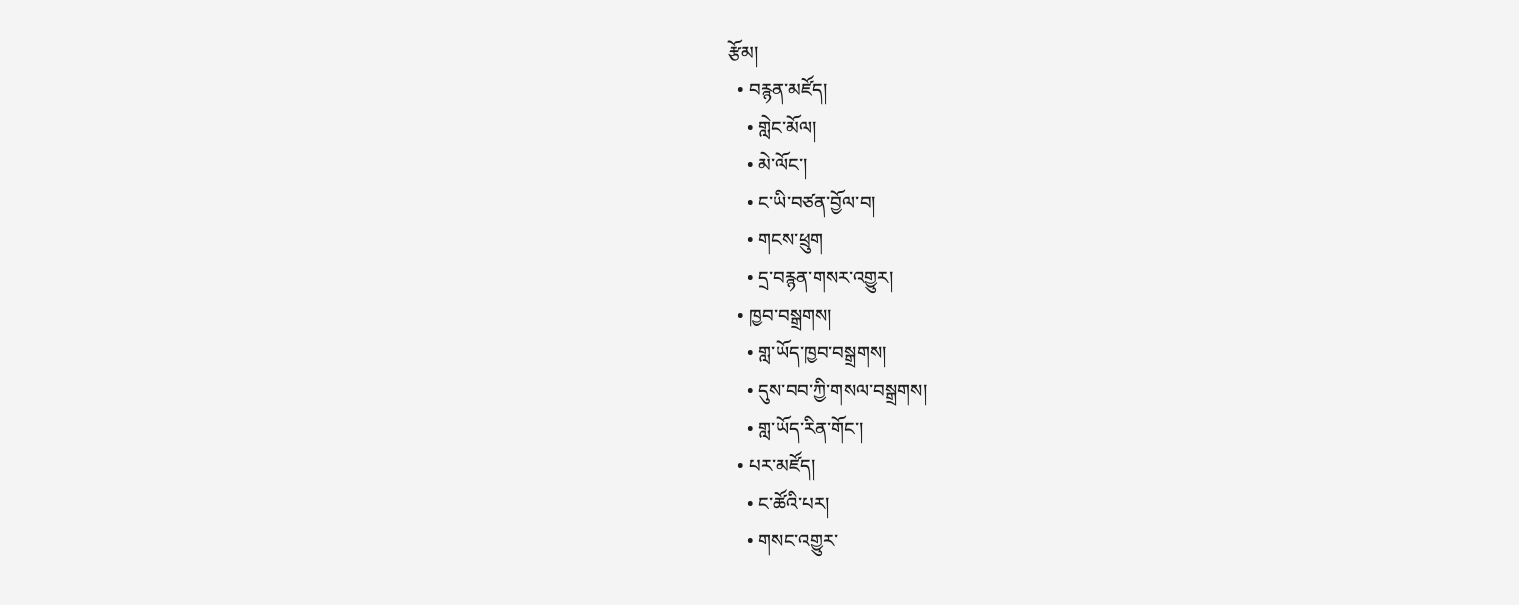རྩོམ།
  • བརྙན་མཛོད།
    • གླེང་མོལ།
    • མེ་ལོང་།
    • ང་ཡི་བཙན་བྱོལ་བ།
    • གངས་ཕྲུག
    • དྲ་བརྙན་གསར་འགྱུར།
  • ཁྱབ་བསྒྲགས།
    • གླ་ཡོད་ཁྱབ་བསྒྲགས།
    • དུས་བབ་ཀྱི་གསལ་བསྒྲགས།
    • གླ་ཡོད་རིན་གོང་།
  • པར་མཛོད།
    • ང་ཚོའི་པར།
    • གསང་འགྱུར་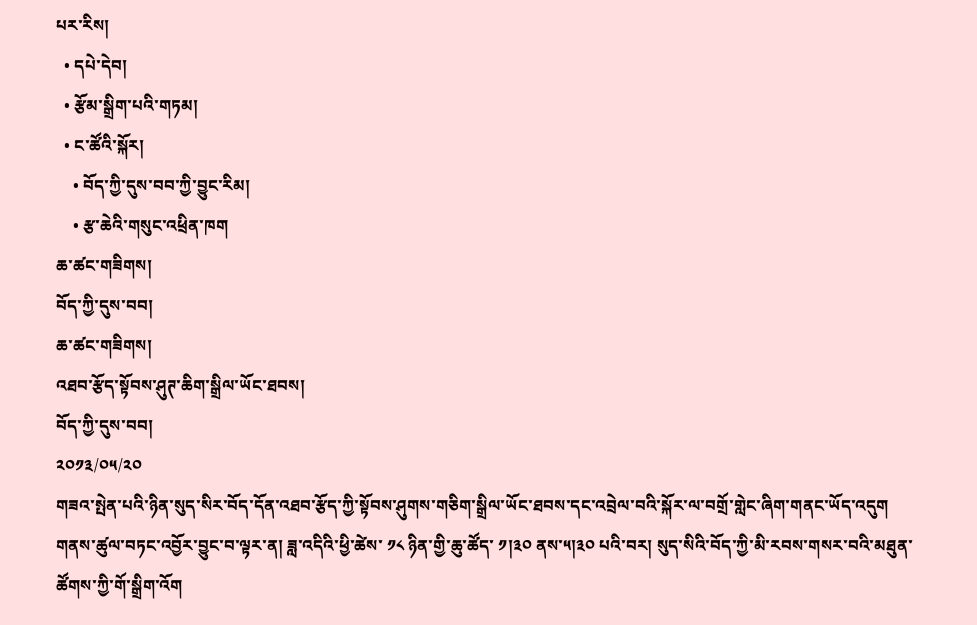པར་རིས།
  • དཔེ་དེབ།
  • རྩོམ་སྒྲིག་པའི་གཏམ།
  • ང་ཚོའི་སྐོར།
    • བོད་ཀྱི་དུས་བབ་ཀྱི་བྱུང་རིམ།
    • རྩ་ཆེའི་གསུང་འཕྲིན་ཁག
ཆ་ཚང་གཟིགས།
བོད་ཀྱི་དུས་བབ།
ཆ་ཚང་གཟིགས།
འཐབ་རྩོད་སྟོབས་ཤུཊ་ཆིག་སྒྲིལ་ཡོང་ཐབས།
བོད་ཀྱི་དུས་བབ།
༢༠༡༣/༠༥/༢༠
གཟའ་སྤེན་པའི་ཉིན་སུད་སིར་བོད་དོན་འཐབ་རྩོད་ཀྱི་སྟོབས་ཤུགས་གཅིག་སྒྲིལ་ཡོང་ཐབས་དང་འབྲེལ་བའི་སྐོར་ལ་བགྲོ་གླེང་ཞིག་གནང་ཡོད་འདུག
གནས་ཚུལ་བཏང་འབྱོར་བྱུང་བ་ལྟར་ན། ཟླ་འདིའི་ཕྱི་ཚེས་ ༡༨ ཉིན་གྱི་ཆུ་ཚོད་ ༡།༣༠ ནས་༥།༣༠ པའི་བར། སུད་སིའི་བོད་ཀྱི་མི་རབས་གསར་བའི་མཐུན་ཚོགས་ཀྱི་གོ་སྒྲིག་འོག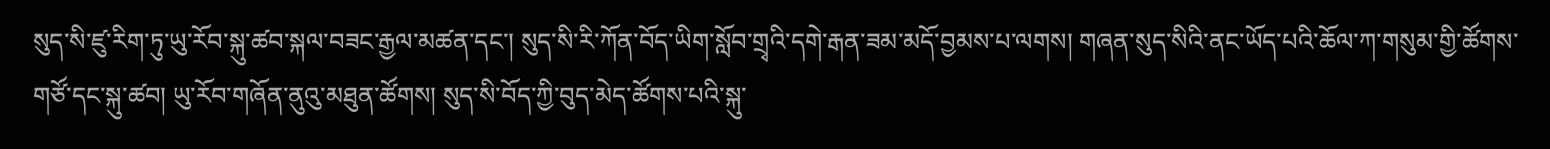སུད་སི་ཛུ་རིག་ཏུ་ཡུ་རོབ་སྐུ་ཚབ་སྐལ་བཟང་རྒྱལ་མཚན་དང་། སུད་སི་རི་ཀོན་བོད་ཡིག་སློབ་གྲྭའི་དགེ་རྒན་ཟམ་མདོ་བྱམས་པ་ལགས། གཞན་སུད་སིའི་ནང་ཡོད་པའི་ཆོལ་ཀ་གསུམ་གྱི་ཚོགས་གཙོ་དང་སྐུ་ཚབ། ཡུ་རོབ་གཞོན་ནུའུ་མཐུན་ཚོགས། སུད་སི་བོད་ཀྱི་བུད་མེད་ཚོགས་པའི་སྐུ་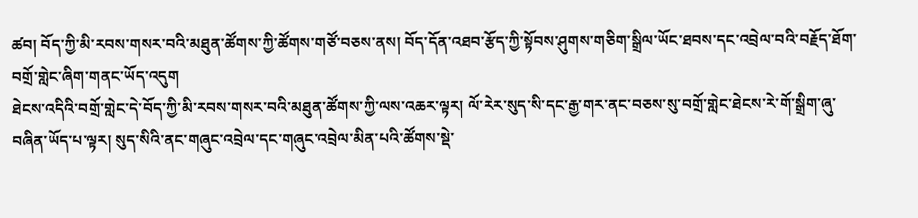ཚབ། བོད་ཀྱི་མི་རབས་གསར་བའི་མཐུན་ཚོགས་ཀྱི་ཚོགས་གཙོ་བཅས་ནས། བོད་དོན་འཐབ་རྩོད་ཀྱི་སྟོབས་ཤུགས་གཅིག་སྒྲིལ་ཡོང་ཐབས་དང་འབྲེལ་བའི་བརྗོད་ཐོག་བགྲོ་གླེང་ཞིག་གནང་ཡོད་འདུག
ཐེངས་འདིའི་བགྲོ་གླེང་དེ་བོད་ཀྱི་མི་རབས་གསར་བའི་མཐུན་ཚོགས་ཀྱི་ལས་འཆར་ལྟར། ལོ་རེར་སུད་སི་དང་རྒྱ་གར་ནང་བཅས་སུ་བགྲོ་གླེང་ཐེངས་རེ་གོ་སྒྲིག་ཞུ་བཞིན་ཡོད་པ་ལྟར། སུད་སིའི་ནང་གཞུང་འབྲེལ་དང་གཞུང་འབྲེལ་མིན་པའི་ཚོགས་སྡེ་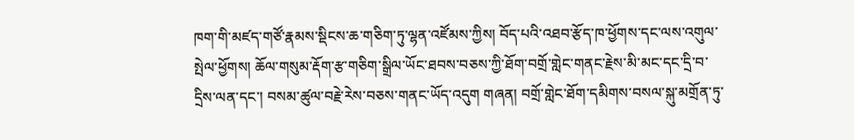ཁག་གི་མཛད་གཙོ་རྣམས་སྡིངས་ཆ་གཅིག་ཏུ་ལྷན་འཛོམས་ཀྱིས། བོད་པའི་འཐབ་རྩོད་ཁ་ཕྱོགས་དང་ལས་འགུལ་སྤེལ་ཕྱོགས། ཆོལ་གསུམ་རྡོག་རྩ་གཅིག་སྒྲིལ་ཡོང་ཐབས་བཅས་ཀྱི་ཐོག་བགྲོ་གླེང་གནང་རྗེས་མི་མང་དང་དྲི་བ་དྲིས་ལན་དང་། བསམ་ཚུལ་བརྗེ་རེས་བཅས་གནང་ཡོད་འདུག གཞན། བགྲོ་གླེང་ཐོག་དམིགས་བསལ་སྐུ་མགྲོན་ཏུ་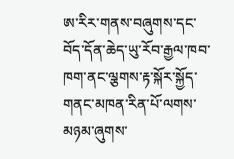ཨ་རིར་གནས་བཞུགས་དང་བོད་དོན་ཆེད་ཡུ་རོབ་རྒྱལ་ཁབ་ཁག་ནང་ལྕགས་རྟ་སྐོར་སྐྱོད་གནང་མཁན་རིན་པོ་ལགས་མཉམ་ཞུགས་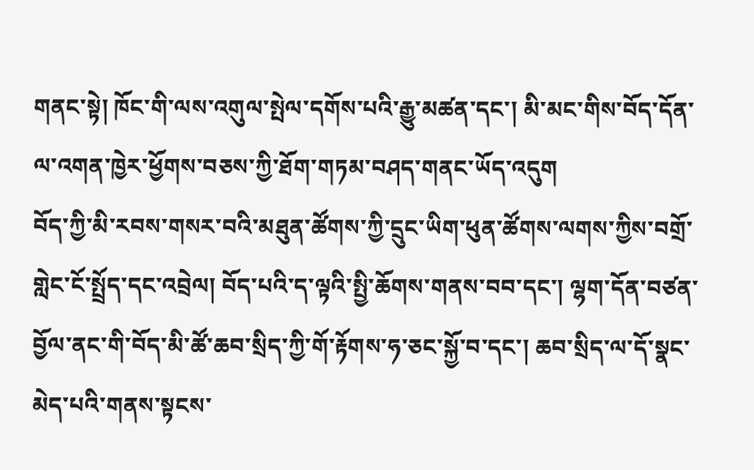གནང་སྟེ། ཁོང་གི་ལས་འགུལ་སྤེལ་དགོས་པའི་རྒྱུ་མཚན་དང་། མི་མང་གིས་བོད་དོན་ལ་འགན་ཁྱེར་ཕྱོགས་བཅས་ཀྱི་ཐོག་གཏམ་བཤད་གནང་ཡོད་འདུག
བོད་ཀྱི་མི་རབས་གསར་བའི་མཐུན་ཚོགས་ཀྱི་དྲུང་ཡིག་ཕུན་ཚོགས་ལགས་ཀྱིས་བགྲོ་གླེང་ངོ་སྤྲོད་དང་འབྲེལ། བོད་པའི་ད་ལྟའི་སྤྱི་ཆོགས་གནས་བབ་དང་། ལྷག་དོན་བཙན་བྱོལ་ནང་གི་བོད་མི་ཚོ་ཆབ་སྲིད་ཀྱི་གོ་རྟོགས་ཧ་ཅང་སྐྱོ་བ་དང་། ཆབ་སྲིད་ལ་དོ་སྣང་མེད་པའི་གནས་སྟངས་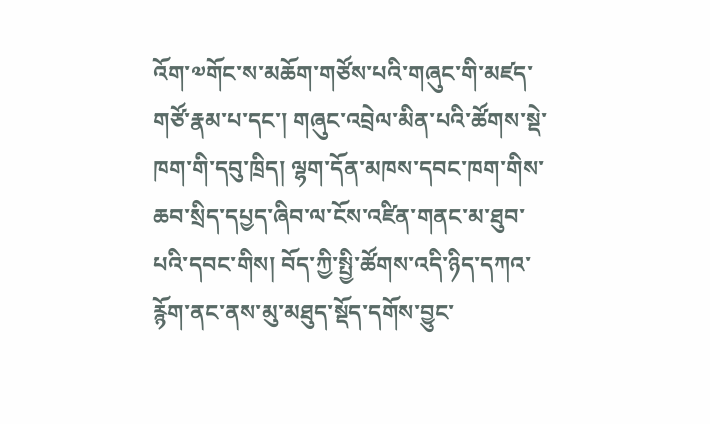འོག་༧གོང་ས་མཆོག་གཙོས་པའི་གཞུང་གི་མཛད་གཙོ་རྣམ་པ་དང་། གཞུང་འབྲེལ་མིན་པའི་ཚོགས་སྡེ་ཁག་གི་དབུ་ཁྲིད། ལྷག་དོན་མཁས་དབང་ཁག་གིས་ཆབ་སྲིད་དཔྱད་ཞིབ་ལ་ངོས་འཛིན་གནང་མ་ཐུབ་པའི་དབང་གིས། བོད་ཀྱི་སྤྱི་ཚོགས་འདི་ཉིད་དཀའ་རྙོག་ནང་ནས་མུ་མཐུད་སྡོད་དགོས་བྱུང་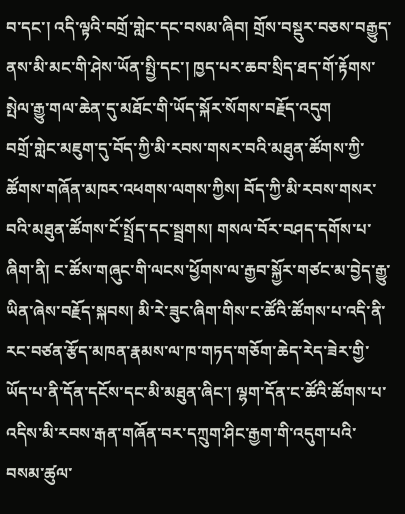བ་དང་། འདི་ལྟའི་བགྲོ་གླེང་དང་བསམ་ཞིབ། གྲོས་བསྡུར་བཅས་བརྒྱུད་ནས་མི་མང་གི་ཤེས་ཡོན་སྤྱི་དང་། ཁྱད་པར་ཆབ་སྲིད་ཐད་གོ་རྟོགས་སྤེལ་རྒྱུ་གལ་ཆེན་དུ་མཐོང་གི་ཡོད་སྐོར་སོགས་བརྗོད་འདུག
བགྲོ་གླེང་མཇུག་དུ་བོད་ཀྱི་མི་རབས་གསར་བའི་མཐུན་ཚོགས་ཀྱི་ཚོགས་གཞོན་མཁར་འཕགས་ལགས་ཀྱིས། བོད་ཀྱི་མི་རབས་གསར་བའི་མཐུན་ཚོགས་ངོ་སྤྲོད་དང་སྦྲགས། གསལ་བོར་བཤད་དགོས་པ་ཞིག་ནི། ང་ཚོས་གཞུང་གི་ལངས་ཕྱོགས་ལ་རྒྱབ་སྐྱོར་གཙང་མ་བྱེད་རྒྱུ་ཡིན་ཞེས་བརྗོད་སྐབས། མི་རེ་ཟུང་ཞིག་གིས་ང་ཚོའི་ཚོགས་པ་འདི་ནི་རང་བཙན་རྩོད་མཁན་རྣམས་ལ་ཁ་གཏད་གཅོག་ཆེད་རེད་ཟེར་གྱི་ཡོད་པ་ནི་དོན་དངོས་དང་མི་མཐུན་ཞིང་། ལྷག་དོན་ང་ཚོའི་ཚོགས་པ་འདིས་མི་རབས་རྒན་གཞོན་བར་དཀྲུག་ཤིང་རྒྱག་གི་འདུག་པའི་བསམ་ཚུལ་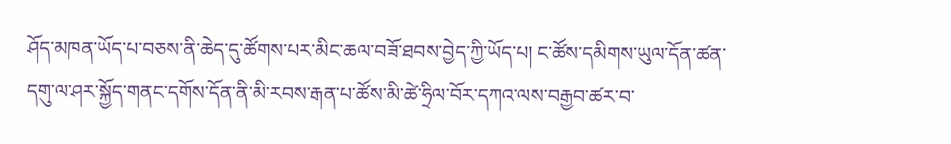ཤོད་མཁན་ཡོད་པ་བཅས་ནི་ཆེད་དུ་ཚོགས་པར་མིང་ཆལ་བཟོ་ཐབས་བྱེད་ཀྱི་ཡོད་པ། ང་ཚོས་དམིགས་ཡུལ་དོན་ཚན་དགུ་ལ་ཤར་སྐྱོད་གནང་དགོས་དོན་ནི་མི་རབས་རྒན་པ་ཚོས་མི་ཚེ་ཧྲིལ་བོར་དཀའ་ལས་བརྒྱབ་ཚར་བ་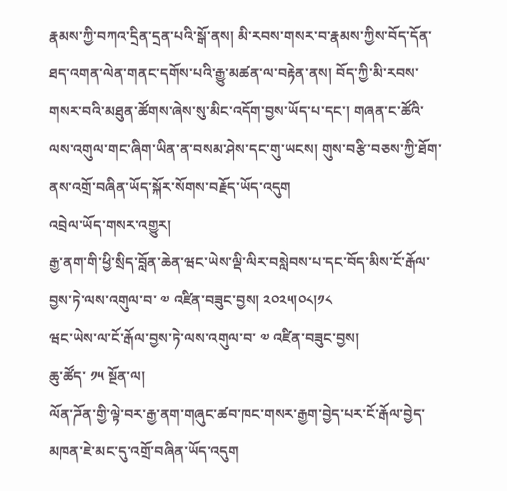རྣམས་ཀྱི་བཀའ་དྲིན་དྲན་པའི་སྒོ་ནས། མི་རབས་གསར་བ་རྣམས་ཀྱིས་བོད་དོན་ཐད་འགན་ལེན་གནང་དགོས་པའི་རྒྱུ་མཚན་ལ་བརྟེན་ནས། བོད་ཀྱི་མི་རབས་གསར་བའི་མཐུན་ཚོགས་ཞེས་སུ་མིང་འདོག་བྱས་ཡོད་པ་དང་། གཞན་ང་ཚོའི་ལས་འགུལ་གང་ཞིག་ཡིན་ན་བསམ་ཤེས་དང་གུ་ཡངས། གུས་བརྩི་བཅས་ཀྱི་ཐོག་ནས་འགྲོ་བཞིན་ཡོད་སྐོར་སོགས་བརྗོད་ཡོད་འདུག
འབྲེལ་ཡོད་གསར་འགྱུར།
རྒྱ་ནག་གི་ཕྱི་སྲིད་བློན་ཆེན་ཝང་ཡེས་ལྡི་ལིར་བསླེབས་པ་དང་བོད་མིས་ངོ་རྒོལ་བྱས་ཏེ་ལས་འགུལ་བ་ ༧ འཛིན་བཟུང་བྱས། ༢༠༢༥།༠༨།༡༨
ཝང་ཡེས་ལ་ངོ་རྒོལ་བྱས་ཏེ་ལས་འགུལ་བ་ ༧ འཛིན་བཟུང་བྱས།
ཆུ་ཚོད་ ༡༥ སྔོན་ལ།
ལོན་ཌོན་གྱི་ལྟེ་བར་རྒྱ་ནག་གཞུང་ཚབ་ཁང་གསར་རྒྱག་བྱེད་པར་ངོ་རྒོལ་བྱེད་མཁན་ཇེ་མང་དུ་འགྲོ་བཞིན་ཡོད་འདུག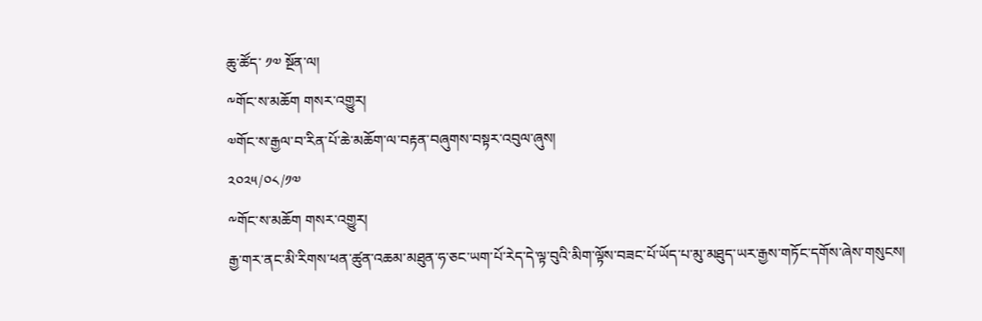ཆུ་ཚོད་ ༡༧ སྔོན་ལ།
༸གོང་ས་མཆོག གསར་འགྱུར།
༧གོང་ས་རྒྱལ་བ་རིན་པོ་ཆེ་མཆོག་ལ་བརྟན་བཞུགས་བསྟར་འབུལ་ཞུས།
༢༠༢༥/༠༨/༡༧
༸གོང་ས་མཆོག གསར་འགྱུར།
རྒྱ་གར་ནང་མི་རིགས་ཕན་ཚུན་འཆམ་མཐུན་ཧ་ཅང་ཡག་པོ་རེད་དེ་ལྟ་བུའི་མིག་ལྟོས་བཟང་པོ་ཡོད་པ་མུ་མཐུད་ཡར་རྒྱས་གཏོང་དགོས་ཞེས་གསུངས།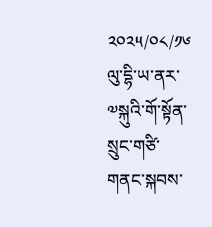༢༠༢༥/༠༨/༡༦
ལུ་དྷི་ཡ་ནར་༧སྐུའི་གོ་སྟོན་སྲུང་གཙི་གནང་སྐབས་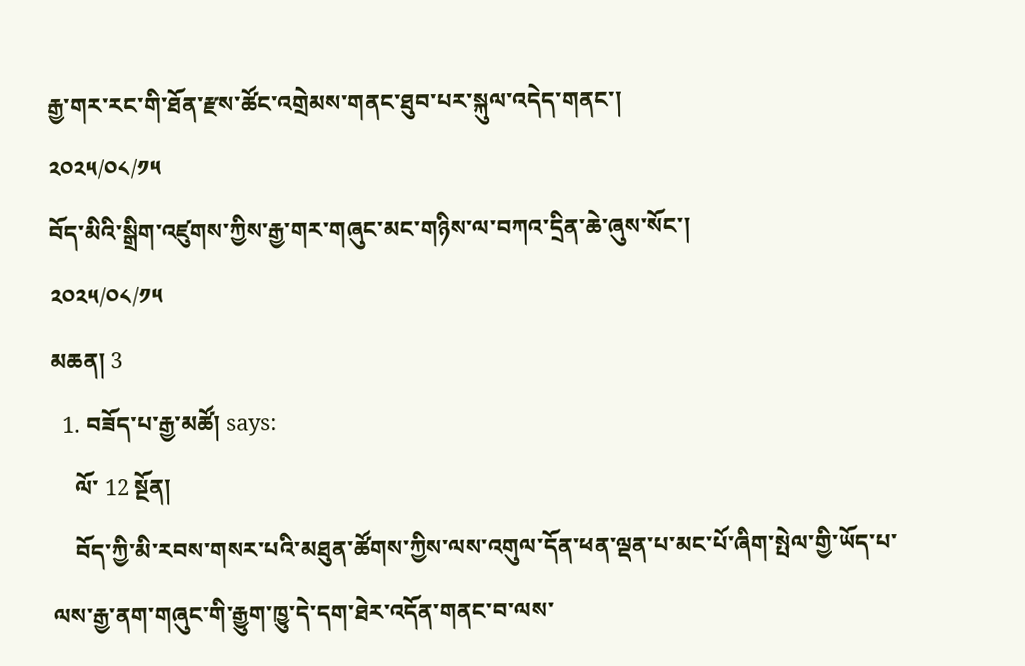རྒྱ་གར་རང་གི་ཐོན་རྫས་ཚོང་འགྲེམས་གནང་ཐུབ་པར་སྐུལ་འདེད་གནང་།
༢༠༢༥/༠༨/༡༥
བོད་མིའི་སྒྲིག་འཛུགས་ཀྱིས་རྒྱ་གར་གཞུང་མང་གཉིས་ལ་བཀའ་དྲིན་ཆེ་ཞུས་སོང་།
༢༠༢༥/༠༨/༡༥
མཆན། 3
  1. བཟོད་པ་རྒྱ་མཚོ། says:
    ལོ་ 12 སྔོན།
    བོད་ཀྱི་མི་རབས་གསར་པའི་མཐུན་ཚོགས་ཀྱིས་ལས་འགུལ་དོན་ཕན་ལྡན་པ་མང་པོ་ཞིག་སྤེལ་གྱི་ཡོད་པ་ལས་རྒྱ་ནག་གཞུང་གི་རྒྱུག་ཁྱུ་དེ་དག་ཐེར་འདོན་གནང་བ་ལས་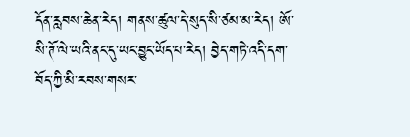དོན་རླབས་ཆེན་རེད། གནས་ཚུལ་དེ་སུད་སི་ཙམ་མ་རེད། ཨོ་སི་ཊོ་ལེ་ཡའི་ནང་དུ་ཡང་བྱུང་ཡོད་པ་རེད། བྱེད་གཏེ་འདི་དག་བོད་ཀྱི་མི་རབས་གསར་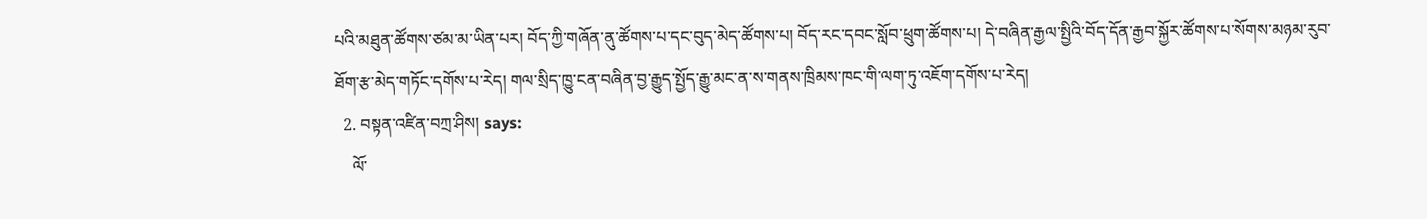པའི་མཐུན་ཚོགས་ཙམ་མ་ཡིན་པར། བོད་ཀྱི་གཞོན་ནུ་ཚོགས་པ་དང་བུད་མེད་ཚོགས་པ། བོད་རང་དབང་སློབ་ཕྲུག་ཚོགས་པ། དེ་བཞིན་རྒྱལ་སྤྱིའི་བོད་དོན་རྒྱབ་སྐྱོར་ཚོགས་པ་སོགས་མཉམ་རུབ་ཐོག་རྩ་མེད་གཏོང་དགོས་པ་རེད། གལ་སྲིད་ཁྱུ་ངན་བཞིན་བྱ་རྒྱུད་སྤྱོད་རྒྱུ་མང་ན་ས་གནས་ཁྲིམས་ཁང་གི་ལག་ཏུ་འཇོག་དགོས་པ་རེད།
  2. བསྟན་འཛིན་བཀྲ་ཤིས། says:
    ལོ་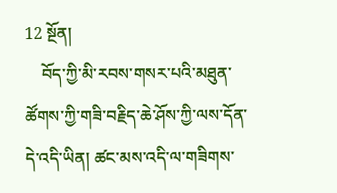12 སྔོན།
    བོད་ཀྱི་མི་རབས་གསར་པའི་མཐུན་ཚོགས་ཀྱི་གཟི་བརྗིད་ཆེ་ཤོས་ཀྱི་ལས་དོན་དེ་འདི་ཡིན། ཚང་མས་འདི་ལ་གཟིགས་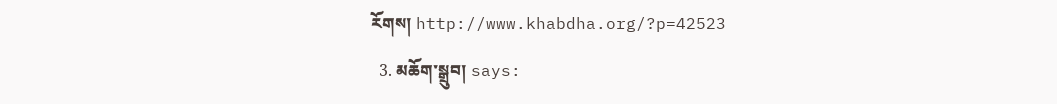རོགས། http://www.khabdha.org/?p=42523
  3. མཆོག་སྒྲུབ། says: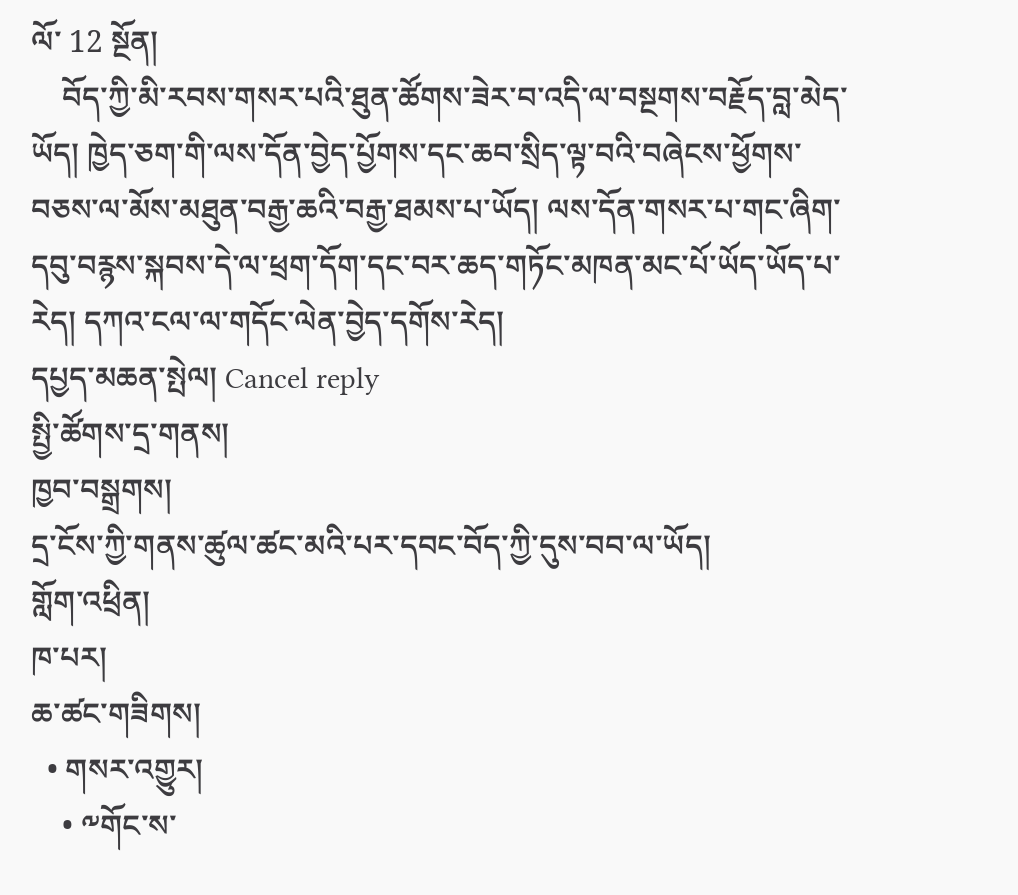ལོ་ 12 སྔོན།
    བོད་ཀྱི་མི་རབས་གསར་པའི་ཐུན་ཚོགས་ཟེར་བ་འདི་ལ་བསྔགས་བརྗོད་བླ་མེད་ཡོད། ཁྱེད་ཅག་གི་ལས་དོན་བྱེད་པྱོགས་དང་ཆབ་སྲིད་ལྟ་བའི་བཞེངས་ཕྱོགས་བཅས་ལ་མོས་མཐུན་བརྒྱ་ཆའི་བརྒྱ་ཐམས་པ་ཡོད། ལས་དོན་གསར་པ་གང་ཞིག་དབུ་བརྙས་སྐབས་དེ་ལ་ཕྲག་དོག་དང་བར་ཆད་གཏོང་མཁན་མང་པོ་ཡོད་ཡོད་པ་རེད། དཀའ་ངལ་ལ་གདོང་ལེན་བྱེད་དགོས་རེད།
དཔྱད་མཆན་སྤེལ། Cancel reply
སྤྱི་ཚོགས་དྲ་གནས།
ཁྱབ་བསྒྲགས།
དྲ་ངོས་ཀྱི་གནས་ཚུལ་ཚང་མའི་པར་དབང་བོད་ཀྱི་དུས་བབ་ལ་ཡོད།
གློག་འཕྲིན།
ཁ་པར།
ཆ་ཚང་གཟིགས།
  • གསར་འགྱུར།
    • ༸གོང་ས་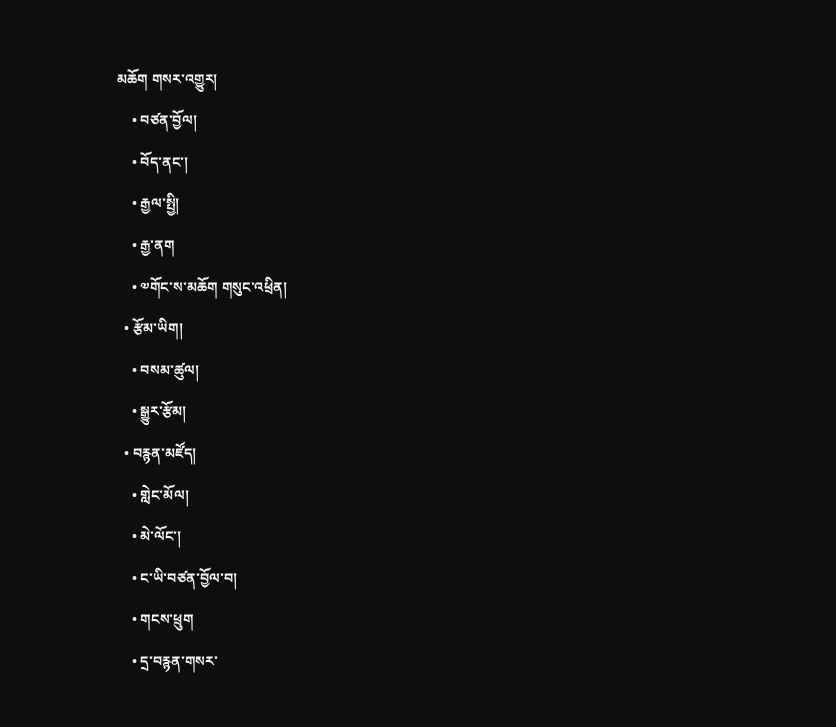མཆོག གསར་འགྱུར།
    • བཙན་བྱོལ།
    • བོད་ནང་།
    • རྒྱལ་སྤྱི།
    • རྒྱ་ནག
    • ༧གོང་ས་མཆོག གསུང་འཕྲིན།
  • རྩོམ་ཡིག།
    • བསམ་ཚུལ།
    • སྒྱུར་རྩོམ།
  • བརྙན་མཛོད།
    • གླེང་མོལ།
    • མེ་ལོང་།
    • ང་ཡི་བཙན་བྱོལ་བ།
    • གངས་ཕྲུག
    • དྲ་བརྙན་གསར་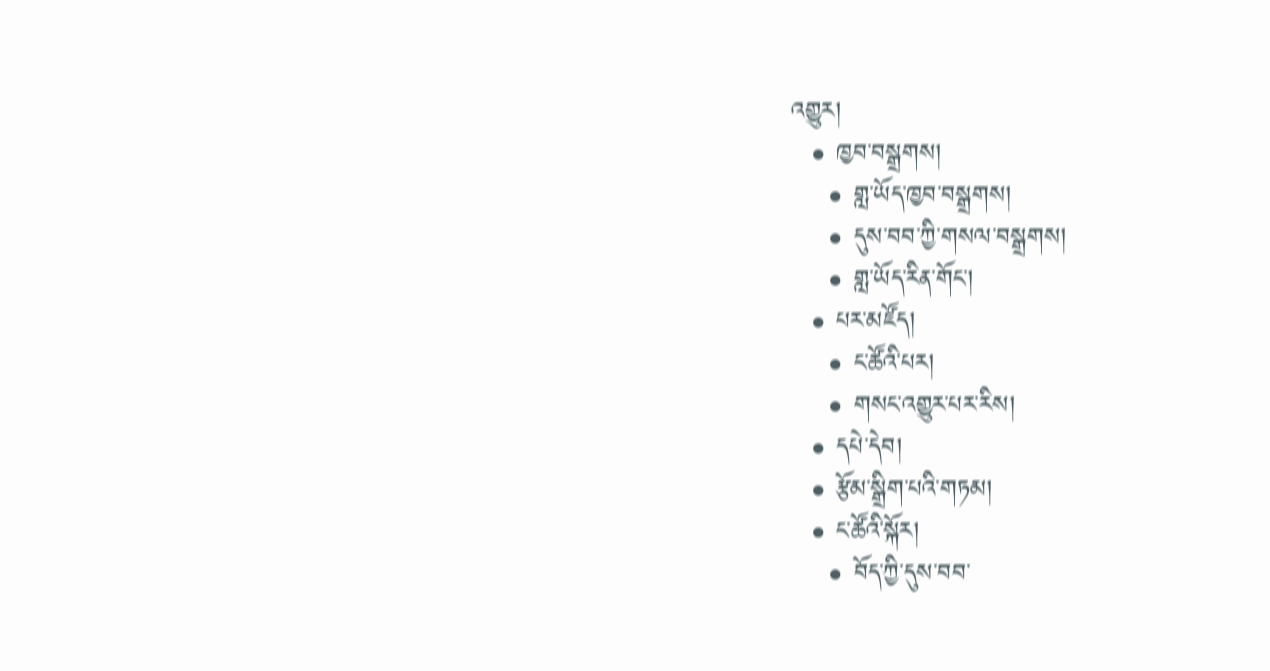འགྱུར།
  • ཁྱབ་བསྒྲགས།
    • གླ་ཡོད་ཁྱབ་བསྒྲགས།
    • དུས་བབ་ཀྱི་གསལ་བསྒྲགས།
    • གླ་ཡོད་རིན་གོང་།
  • པར་མཛོད།
    • ང་ཚོའི་པར།
    • གསང་འགྱུར་པར་རིས།
  • དཔེ་དེབ།
  • རྩོམ་སྒྲིག་པའི་གཏམ།
  • ང་ཚོའི་སྐོར།
    • བོད་ཀྱི་དུས་བབ་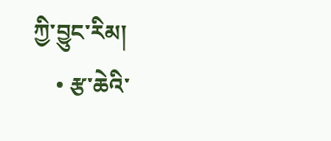ཀྱི་བྱུང་རིམ།
    • རྩ་ཆེའི་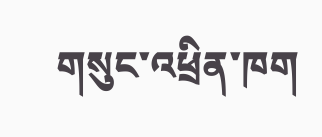གསུང་འཕྲིན་ཁག